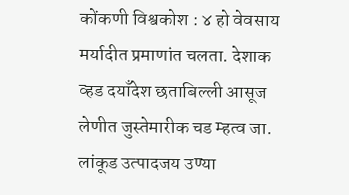कोंकणी विश्वकोश : ४ हो वेवसाय मर्यादीत प्रमाणांत चलता. देशाक व्हड दयाँदेश छताबिल्ली आसूज लेणीत जुस्तेमारीक चड म्हत्व जा. लांकूड उत्पादजय उण्या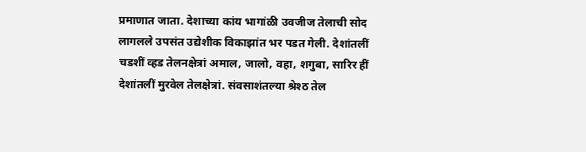प्रमाणात जाता. देशाच्या कांय भागांळी उवजीज तेलाची सोद लागलले उपसंत उद्येशीक विकाझांत भर पडत गेली. देशांतलीं चडशीं व्हड तेलनक्षेत्रां अमाल, जालो, वहा, शगुबा, सारिर हीं देशांतलीं मुरवेल तेलक्षेत्रां. संवसाशंतल्या श्रेश्ठ तेल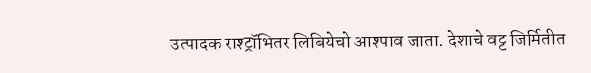उत्पादक राश्ट्रॉभितर लिबियेचो आश्पाव जाता. देशाचे वट्ट जिर्मितीत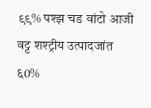९९% पश्झ चड वांटो आजी वट्ट शश्ट्रीय उत्पादजांत ६0%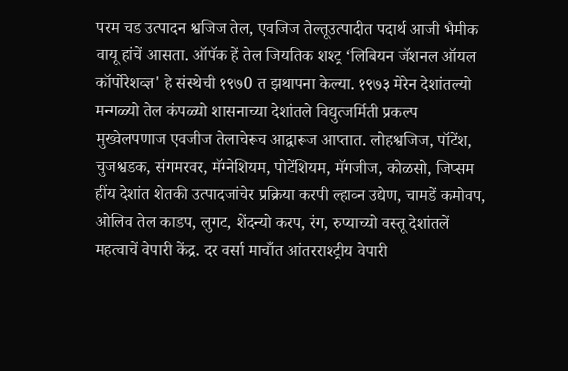परम चड उत्पादन श्वजिज तेल, एवजिज तेल्तूउत्पादीत पदार्थ आजी भैमीक वायू हांचें आसता. ऑपॅक हें तेल जियतिक शश्ट्र ‘लिबियन जॅशनल ऑयल कॉर्पोरेशव्ज्ञ' हे संस्थेची १९७0 त झथापना केल्या. १९७३ मेरेन देशांतल्यो मन्गळ्यो तेल कंपळ्यो शासनाच्या देशांतले विद्युत्जर्मिती प्रकल्प मुख्वेलपणाज एवजीज तेलाचेरूच आद्वारूज आप्तात. लोहश्वजिज, पॉटेंश, चुजश्वडक, संगमरवर, मॅग्नेशियम, पोटेंशियम, मॅगजीज, कोळसो, जिप्सम हींय देशांत शेतकी उत्पादजांचेर प्रक्रिया करपी ल्हाव्न उद्येण, चामडें कमोवप, ओलिव तेल काडप, लुगट, शेंदन्यो करप, रंग, रुप्याच्यो वस्तू देशांतलें महत्वाचें वेपारी केंद्र. दर वर्सा माचाँत आंतरराश्ट्रीय वेपारी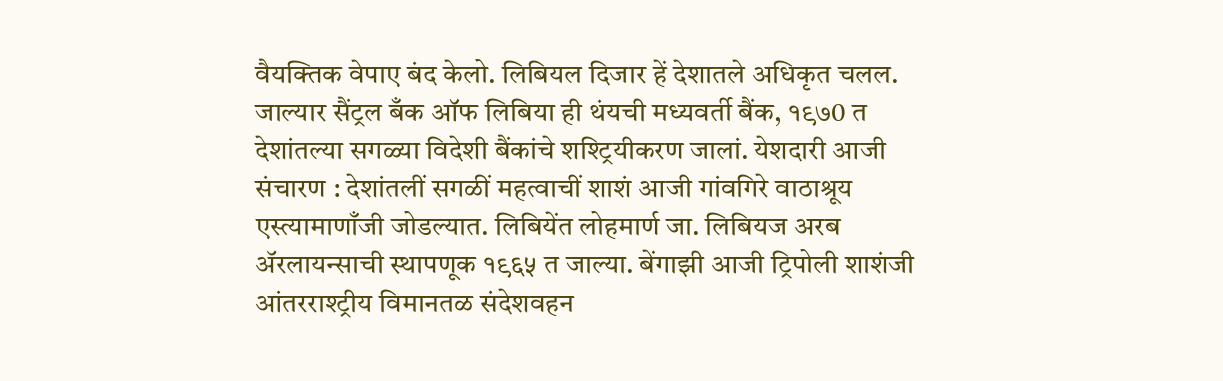वैयक्तिक वेपाए बंद केलो. लिबियल दिजार हें देशातले अधिकृत चलल. जाल्यार सैंट्रल बँक ऑफ लिबिया ही थंयची मध्यवर्ती बैंक, १९७0 त देशांतल्या सगळ्या विदेशी बैंकांचे शश्ट्रियीकरण जालां. येशदारी आजी संचारण : देशांतलीं सगळीं महत्वाचीं शाशं आजी गांवगिरे वाठाश्रूय एस्त्यामाणाँजी जोडल्यात. लिबियेंत लोहमार्ण जा. लिबियज अरब ॲरलायन्साची स्थापणूक १९६५ त जाल्या. बेंगाझी आजी ट्रिपोली शाशंजी आंतरराश्ट्रीय विमानतळ संदेशवहन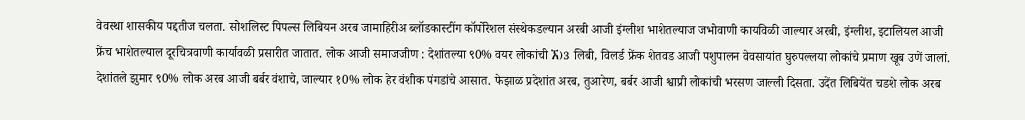वेवस्था शासकीय पद्दतीज चलता. सोशलिस्ट पिपल्स लिबियन अरब जामाहिरीअ ब्लॉडकास्टींग कॉर्पोरेशल संस्थेकडल्यान अरबी आजी इंग्लीश भाशेतल्याज जभोवाणी कायविळी जाल्यार अरबी, इंग्लीश, इटालियल आजी फ्रेंच भाशेतल्याल दूरचित्रवाणी कार्यावळी प्रसारीत जातात. लोक आजी समाजजीण : देशांतल्या ९0% वयर लोकांची ኧ)3 लिबी, विलर्ड फ्रेंक शेतवड आजी पशुपालन वेवसायांत घुरुपल्लया लोकांचे प्रमाण खूब उणें जालां. देशांतले झुमार ९0% लोक अरब आजी बर्बर वंशाचे, जाल्यार १0% लोक हेर वंशीक पंगडांचे आसात. फेझाळ प्रदेशांत अरब, तुआरेण, बर्बर आजी श्वाप्री लोकांची भरसण जाल्ली दिसता. उदेंत लिबियेंत चडशे लोक अरब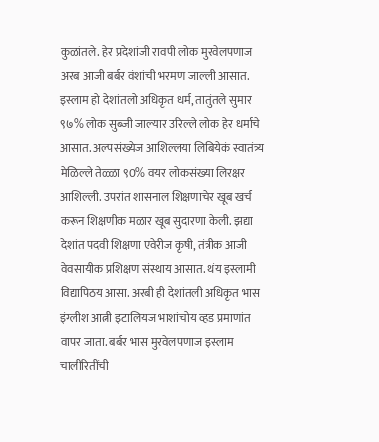कुळांतले. हेर प्रदेशांजी रावपी लोक मुरवेलपणाज अरब आजी बर्बर वंशांची भरमण जाल्ली आसात. इस्लाम हो देशांतलो अधिकृत धर्म, तातुंतले सुमार ९७% लोक सुब्जी जाल्यार उरिल्ले लोक हेर धर्माचे आसात. अल्पसंख्येज आशिल्लया लिबियेकं स्वातंत्र्य मेळिल्ले तेळ्ळा ९0% वयर लोकसंख्या लिरक्षर आशिल्ली. उपरांत शासनाल शिक्षणाचेर खूब खर्च करून शिक्षणीक मळार खूब सुदारणा केली. झद्या देशांत पदवी शिक्षणा एवेरीज कृषी, तंत्रीक आजी वेवसायीक प्रशिक्षण संस्थाय आसात. थंय इस्लामी विद्यापिठय आसा. अरबी ही देशांतली अधिकृत भास इंग्लीश आत्नी इटालियज भाशांचोय व्हड प्रमाणांत वापर जाता. बर्बर भास मुरवेलपणाज इस्लाम चालीरितींची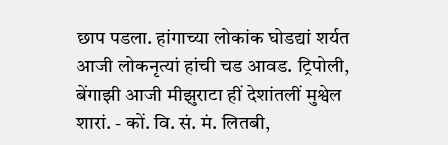छाप पडला. हांगाच्या लोकांक घोडद्यां शर्यत आजी लोकनृत्यां हांची चड आवड. ट्रिपोली, बेंगाझी आजी मीझुराटा हीं देशांतलीं मुश्वेल शारां. - कों. वि. सं. मं. लितबी,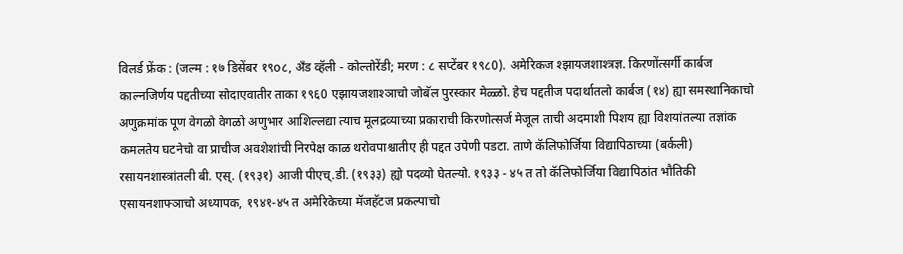विलर्ड फ्रेंक : (जल्म : १७ डिसेंबर १९o८, अँड व्हॅली - कोल्तोरेंडी; मरण : ८ सप्टेंबर १९८0). अमेरिकज श्झायजशाश्त्रज्ञ. किरणोंत्सर्गी कार्बज काल्नजिर्णय पद्दतीच्या सोदाएवातीर ताका १९६0 एझायजशाश्ञाचो जोबॅल पुरस्कार मेळ्ळो. हेच पद्दतीज पदार्थातलो कार्बज (१४) ह्या समस्थानिकाचो अणुक्रमांक पूण वेगळो वेगळो अणुभार आशिल्लद्या त्याच मूलद्रव्याच्या प्रकाराची किरणोत्सर्ज मेजूल ताची अदमाशी पिशय ह्या विशयांतल्या तज्ञांक कमलतेय घटनेचो वा प्राचीज अवशेशांची निरपेक्ष काळ थरोवपाश्चातीए ही पद्दत उपेणी पडटा. ताणे कॅलिफोर्जिया विद्यापिठाच्या (बर्कली) रसायनशास्त्रांतली बी. एस्. (१९३१) आजी पीएच्.डी. (१९३३) ह्यो पदव्यो घेतल्यो. १९३३ - ४५ त तो कॅलिफोर्जिया विद्यापिठांत भौतिकी एसायनशाफ्ञाचो अध्यापक, १९४१-४५ त अमेरिकेच्या मॅजहॅटज प्रकल्पाचो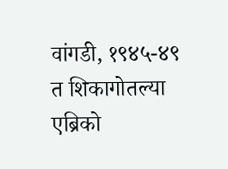वांगडी, १९४५-४९ त शिकागोतल्या एब्रिको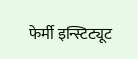फेर्मी इन्स्टिट्यूट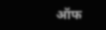ऑफ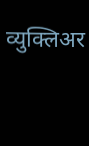व्युक्लिअर